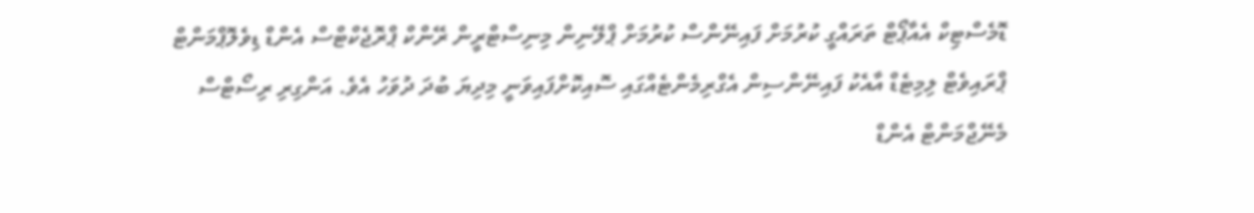ޑޮމެސްޓިކް އެއާޕޯޓް ތަރައްގީ ކުރުމަށް ފައިނޭންސް ކުރުމަށް ޕްލޭނިން މިނިސްޓްރީން ރޭންކް ޕްރޮޖެކްޓްސް އެންޑް ޑިވެލޮޕްމަންޓް ޕްރައިވެޓް ލިމިޓެޑް އާއެކު ފައިނޭންސިން އެގްރިމެންޓެއްގައި ސޮއިކޮށްފައިވަނީ މިދިޔަ ބުދަ ދުވަހު އެވެ. އަންގިރި ރިސޯޓްސް މެނޭޖްމަންޓް އެންޑް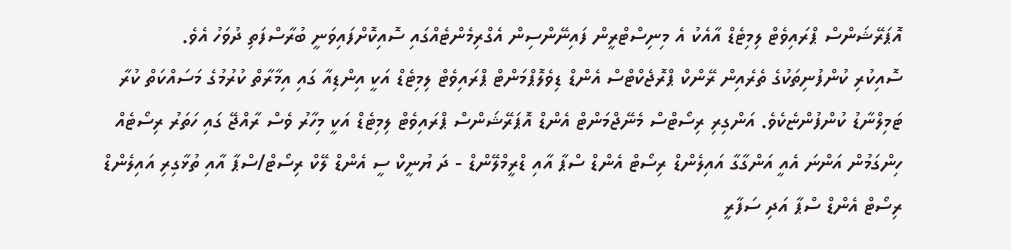އޮޕަރޭޝަންސް ޕްރައިވެޓް ލިމިޓެޑް އާއެކު އެ މިނިސްޓްރީން ފައިނޭންސިން އެގްރިމެންޓެއްގައި ސޮއިކޮށްފައިވަނީ ބުރާސްފަތި ދުވަހު އެވެ.
ސޮއިކުރި ކުންފުނިތަކުގެ ތެރެއިން ރޭންކް ޕްރޮޖެކްޓްސް އެންޑް ޑިވެލޮޕްމަންޓް ޕްރައިވެޓް ލިމިޓެޑް އަކީ އިންޑިއާ ގައި އިމާރާތް ކުރުމުގެ މަސައްކަތް ކުރާ ޓަމިލްނާޑު ކުންފުންޏެކެވެ. އަންގިރި ރިސޯޓްސް މެނޭޖްމަންޓް އެންޑް އޮޕަރޭޝަންސް ޕްރައިވެޓް ލިމިޓެޑް އަކީ މިހާރު ވެސް ރާއްޖޭ ގައި ހަތަރު ރިސޯޓެއް ހިންގަމުން އަންނަ އެއީ އަންގާގާ އައިލެންޑް ރިސޯޓް އެންޑް ސްޕާ އާއި ޑްރީމްލޭންޑް - ދަ ޔުނީކް ސީ އެންޑް ލޭކް ރިސޯޓް/ސްޕާ އާއި ތުޅާގިރި އައިލެންޑް ރިސޯޓް އެންޑް ސްޕާ އަދި ސަފާރީ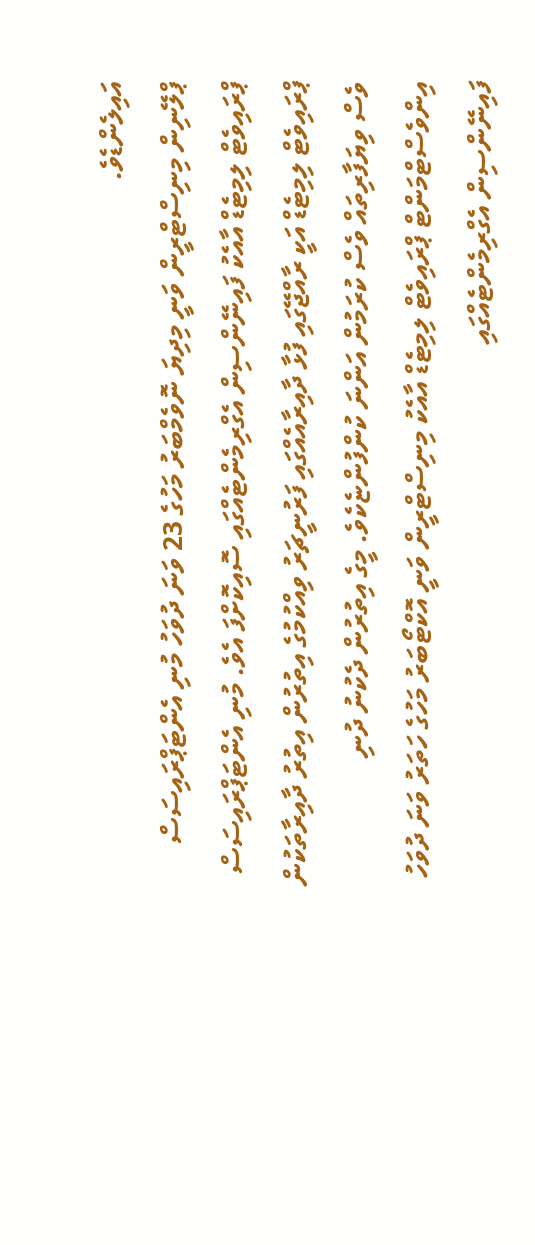އައިލެންޑެވެ.
ޕްލޭނިން މިނިސްޓްރީން ވަނީ މިދިޔަ ނޮވެމްބަރު މަހުގެ 23 ވަނަ ދުވަހު މުނި އެންޓަޕްރައިސަސް ޕްރައިވެޓް ލިމިޓެޑް އާއެކު ފައިނޭންސިން އެގްރިމެންޓެއްގައި ސޮއިކޮށްފަ އެވެ. މުނި އެންޓަޕްރައިސަސް ޕްރައިވެޓް ލިމިޓެޑް އަކީ ރާއްޖޭގައި ފުޅާ ދާއިރާއެއްގައި ފަރުނީޗަރު ވިއްކުމުގެ އިތުރުން އިތުރު ދާއިރާތަކުން ވެސް ވިޔަފާރިތައް ވެސް ކުރަމުން އަންނަ ކުންފުންޏެކެވެ. މީގެ އިތުރުން ދެކުނު ދުނި އިންވެސްޓްމަންޓް ޕްރައިވެޓް ލިމިޓެޑް އާއެކު މިނިސްޓްރީން ވަނީ އޮކްޓޯބަރު މަހުގެ ހަތަރު ވަނަ ދުވަހު ފައިނޭންސިން އެގްރިމެންޓެއްގައި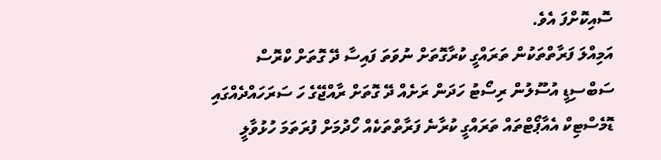ސޮއިކޮށްފަ އެވެ.
އަމިއްލަ ފަރާތްތަކުން ތަރައްގީ ކުރާގޮތަށް ނުވަތަ ފައިސާ ދޭ ގޮތަށް ކްރޮސް ސަބްސިޑީ އުސޫލުން ރިސޯޓު ހަދަން ރަށެއް ދޭ ގޮތަށް ރާއްޖޭގެ ހަ ސަރަހައްދެއްގައި ޑޮމެސްޓިކް އެއާޕޯޓްތައް ތަރައްގީ ކުރާނެ ފަރާތްތަކެއް ހޯދުމަށް ފުރަތަމަ ހުޅުވާލީ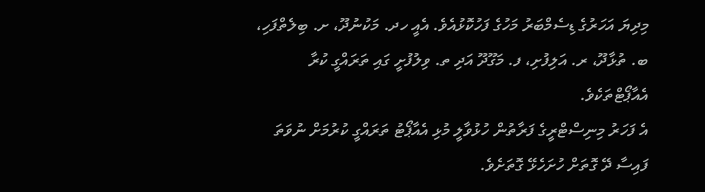މިދިޔަ އަހަރުގެ ޑިސެމްބަރު މަހުގެ ފަހުކޮޅުއެވެ. އެއީ ހދ. މަކުނުދޫ، ށ. ބިލެތްފަހި، ބ. ތުޅާދޫ، ރ. އަލިފުށި، ފ. މަގޫދޫ އަދި ތ. ވިލުފުށީ ގައި ތަރައްގީ ކުރާ އެއާޕޯޓްތަކެވެ.
އެ ފަހަރު މިނިސްޓްރީގެ ފަރާތުން ހުޅުވާލީ މުޅި އެއާޕޯޓު ތަރައްގީ ކުރުމަށް ނުވަތަ ފައިސާ ދޭ ގޮތަށް ހުށަހެޅޭ ގޮތަށެވެ.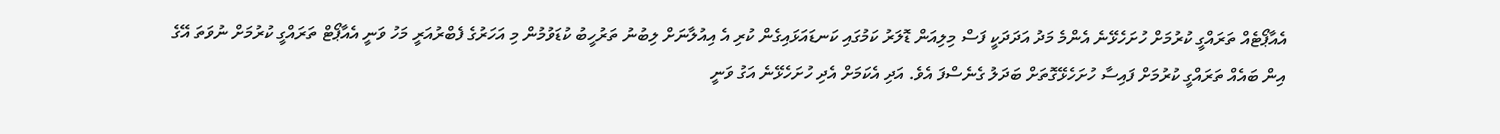އެއާޕޯޓެއް ތަރައްގީ ކުރުމަށް ހުށަހެޅޭނެ އެންމެ މަދު އަދަދަކީ ފަސް މިލިއަން ޑޮލަރު ކަމުގައި ކަނޑައަޅައިގެން ކުރި އެ އިއުލާނަށް ލިބުނު ތަރުހީބު ކުޑަވުމުން މި އަހަރުގެ ފެބްރުއަރީ މަހު ވަނީ އެއާޕޯޓް ތަރައްގީ ކުރުމަށް ނުވަތަ އޭގެ އިން ބައެއް ތަރައްގީ ކުރުމަށް ފައިސާ ހުށަހެޅޭގޮތަށް ބަދަލު ގެނެސްފަ އެވެ. އަދި އެކަމަށް އެދި ހުށަހެޅޭނެ އަގު ވަނީ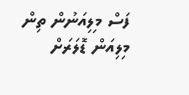ފަސް މިލިއަނުން ތިން މިލިއަން ޑޮލަރަށް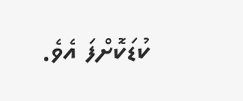ކުޑަކޮށްފަ އެވެ.